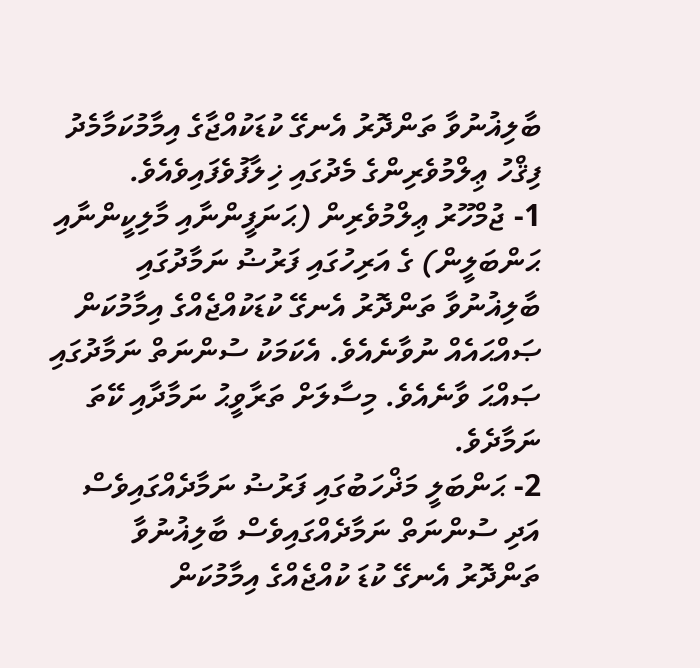ބާލިޣުނުވާ ތަންދޮރު އެނގޭ ކުޑަކުއްޖާގެ އިމާމުކަމާމެދު ފިޤްހު ޢިލްމުވެރިންގެ މެދުގައި ޚިލާފުވެފައިވެއެވެ.
1- ޖުމްހޫރު ޢިލްމުވެރިން (ޙަނަފީންނާއި މާލިކީންނާއި ޙަންބަލީން) ގެ އަރިހުގައި ފަރުޟު ނަމާދުގައި ބާލިޣުނުވާ ތަންދޮރު އެނގޭ ކުޑަކުއްޖެއްގެ އިމާމުކަން ޞައްޙައެއް ނުވާނެއެވެ. އެކަމަކު ސުންނަތް ނަމާދުގައި ޞައްޙަ ވާނެއެވެ. މިސާލަށް ތަރާވީޙު ނަމާދާއި ކޭތަ ނަމާދެވެ.
2- ޙަންބަލީ މަޛްހަބުގައި ފަރުޟު ނަމާދެއްގައިވެސް އަދި ސުންނަތް ނަމާދެއްގައިވެސް ބާލިޣުނުވާ ތަންދޮރު އެނގޭ ކުޑަ ކުއްޖެއްގެ އިމާމުކަން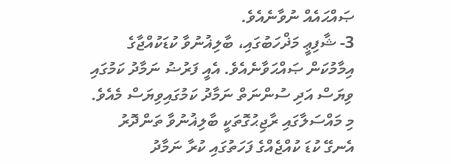ޞައްޙައެއް ނުވާނެއެވެ.
3- ޝާފިޢީ މަޛްހަބުގައި، ބާލިޣުނުވާ ކުޑަކުއްޖާގެ އިމާމުކަން ޞައްޙަވާނެއެވެ. އެއީ ފަރުޟު ނަމާދު ކަމުގައި ވިޔަސް އަދި ސުންނަތް ނަމާދު ކަމުގައިވިޔަސް މެއެވެ.
މި މައްސަލާގައި ރާޖިޙުގޮތަކީ ބާލިޣުނުވާ ތަންދޮރު އެނގޭ ކުޑަ ކުއްޖެއްގެ ފަހަތުގައި ކުރާ ނަމާދު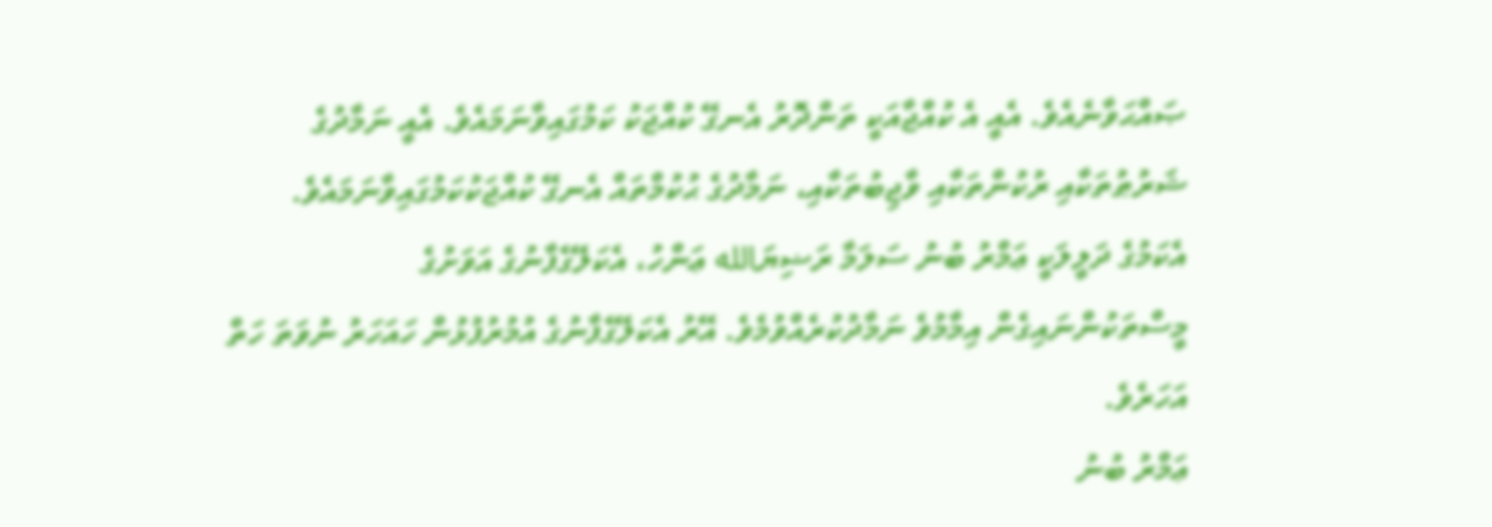ޞައްޙަވާނެއެވެ. އެއީ އެ ކުއްޖާއަކީ ތަންދޮރު އެނގޭ ކުއްޖަކު ކަމުގައިވާނަމައެވެ. އެއީ ނަމާދުގެ ޝަރުޠުތަކާއި ރުކުންތަކާއި ވާޖިބުތަކާއި، ނަމާދުގެ ޙުކުމްތައް އެނގޭ ކުއްޖަކުކަމުގައިވާނަމައެވެ. އެކަމުގެ ދަލީލަކީ ޢަމްރު ބުނު ސަލަމާ ރަޟިޔަالله ޢަންހު، އެކަލޭގެފާނުގެ އަވަށުގެ މީސްތަކުންނައިގެން އިމާމުވެ ނަމާދުކުރެއްވުމެވެ. އޭރު އެކަލޭގެފާނުގެ އުމުރުފުޅުން ހައަހަރު ނުވަތަ ހަތް އަހަރެވެ.
ޢަމްރު ބުނު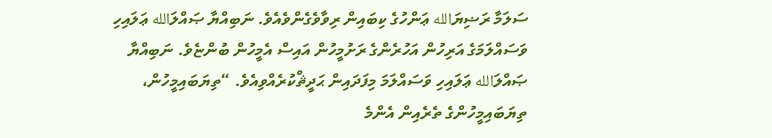ސަލަމާ ރަޟިޔަالله ޢަންހުގެ ކިބައިން ރިވާވެގެންވެއެވެ. ނަބިއްޔާ ޞައްލަالله ޢަލައިހި ވަސައްލަމަގެ އަރިހުން އަހުރެންގެ ރަށުމީހުން އައިސް އެމީހުން ބުންޏެވެ. ނަބިއްޔާ ޞައްލަالله ޢަލައިހި ވަސައްލަމަ މިފަދައިން ޙަދީޘްކުރެއްވިއެވެ. “ތިޔަބައިމީހުން، ތިޔަބައިމީހުންގެ ތެރެއިން އެންމެ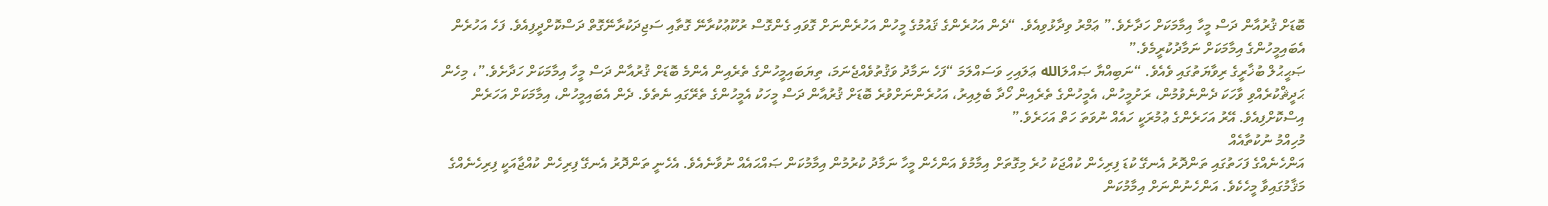ބޮޑަށް ޤުރުއާން ދަސް މީހާ އިމާމަކަށް ހަދާށެވެ.” ޢަމްރު ވިދާޅުވިއެވެ. “ދެން އަހުރެންގެ ޤައުމުގެ މީހުން އަހުރެންނަށް ގޮވައި ގެންގޮސް ރުކޫޢުކުރާނޭ ގޮތާއި ސަޖިދަކުރާނޭގޮތް ދަސްކޮށްދީފިއެވެ. ފަހެ އަހުރެން އެބައިމީހުންގެ އިމާމަކަށް ނަމާދުކުރީމެވެ.”
ޞަޙީޙުލް ބުޚާރީގެ ރިވާޔަތުގައި ވެއެވެ. “ނަބިއްޔާ ޞައްލަالله ޢަލައިހި ވަސައްލަމަ “ފަހެ ނަމާދު ވަޤުތުވެއްޖެނަމަ، ތިޔަބައިމީހުންގެ ތެރެއިން އެންމެ ބޮޑަށް ޤުރުއާން ދަސް މީހާ އިމާމަކަށް ހަދާށެވެ.”، މިހެން ޙަދީޘްކުރެއްވި ވާހަކަ ދެންނެވުމުން، ރަށުމީހުން، އެމީހުންގެ ތެރެއިން ހޯދާ ބެލިއިރު، އަހުރެންނަށްވުރެ ބޮޑަށް ޤުރުއާން ދަސް މީހަކު އެމީހުންގެ ތެރޭގައި ނެތެވެ. ދެން އެބައިމީހުން، އިމާމަކަށް އަހަރެން އިސްކޮށްފިއެވެ. އޭރު އަހަރެންގެ ޢުމުރަކީ ހައެއް ނުވަތަ ހަތް އަހަރެވެ.”
މުހިއްމު ނުކުތާއެއް
އަންހެނެއްގެ ފަހަތުގައި ތަންދޮރު އެނގޭ ކުޑަ ފިރިހެން ކުއްޖަކު ހުރެ މިގޮތަށް އިމާމުވެ އަންހެން މީހާ ނަމާދު ކުރުމުން އިމާމުކަން ޞައްޙައެއް ނުވާނެއެވެ. އެހެނީ ތަންދޮރު އެނގޭ ފިރިހެން ކުއްޖާއަކީ ފިރިހެނެއްގެ މަޤާމުގައިވާ މީހެކެވެ. އަންހެނުންނަށް އިމާމުކަން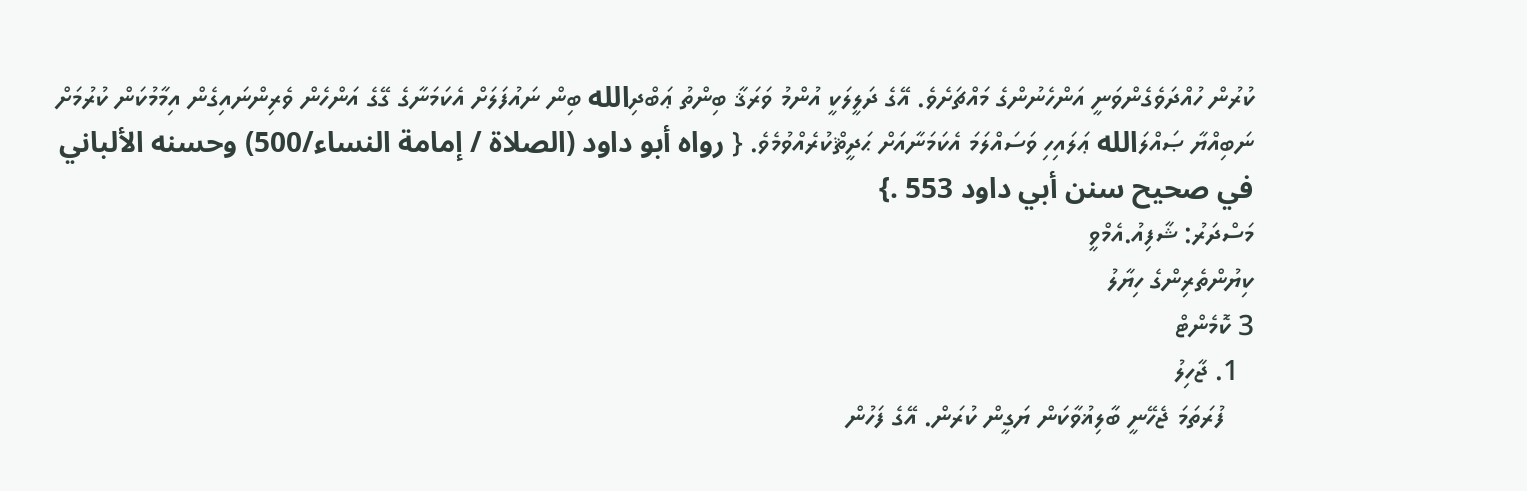ކުރުން ހުއްދަވެގެންވަނީ އަންހެނުންގެ މައްޗަށެވެ. އޭގެ ދަލީލަކީ އުންމު ވަރަޤާ ބިންތު ޢަބްދިالله ބިން ނައުފަލަށް އެކަމަނާގެ ގޭގެ އަންހެން ވެރިންނައިގެން އިމާމުކަން ކުރުމަށް ނަބިއްޔާ ޞައްލަالله ޢަލައިހި ވަސައްލަމަ އެކަމަނާއަށް ޙަދީޘްކުރެއްވުމެވެ. { رواه أبو داود (الصلاة / إمامة النساء/500) وحسنه الألباني في صحيح سنن أبي داود 553 .}
މަސްދަރު: ޝާފިއު.އެމްވީ
ކިޔުންތެރިންގެ ހިޔާލު
3 ކޮމެންޓް
  1. ޖާހިލު
    ފުރަތަމަ ޖެހޭނީ ބާލިޣުވާކަން ޔަގީން ކުރަން. އޭގެ ފަހުން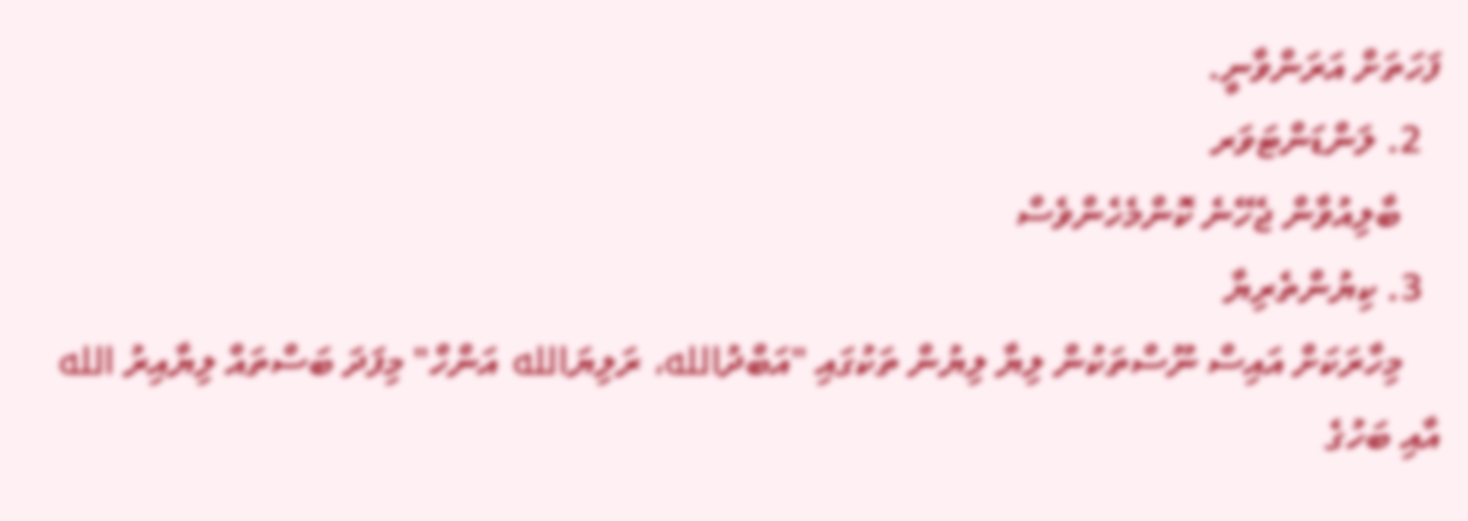ފަހަތަށް އަރަންވާނީ.
  2. ލަންޑަންޓަވަރ
    ބާލިއުވާން ޖެހޭނެ ކޮންމެހެންވެސް
  3. ކިޔުންތެރިޔާ
    މިހާރަކަށް އައިސް ނޫސްތަކުން ލިޔާ ލިޔުން ތަކުގައި "އަބްދުالله، ރަލިޔަالله އަންހް" މިފަދަ ބަސްތައް ލިޔާއިރު الله އާއި ބަހުގެ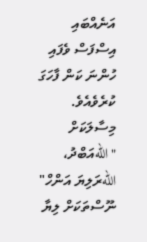އަނެއްބައި އިސްފަސް ވެފައި ހުންނަ ކަން ފާހަގަ ކުރެވެއެވެ. މިސާލަކަށް "اللهއަބްދު، اللهރަލިޔަ އަންހް" ނޫސްތަކަށް ލިޔާ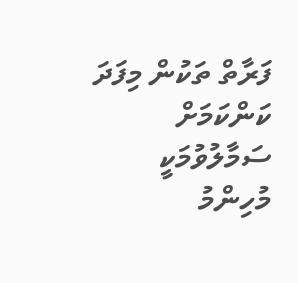ފަރާތް ތަކުން މިފަދަ ކަންކަމަށް ސަމާލުވުމަކީ މުހިންމު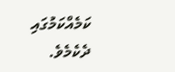ކަމެއްކަމުގައި ދެކެމެވެ.